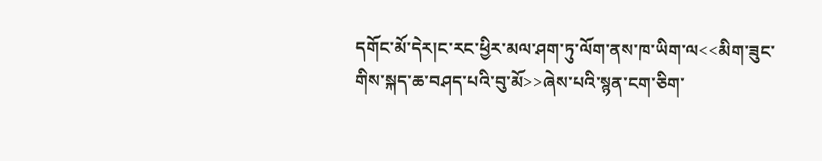དགོང་མོ་དེར།ང་རང་ཕྱིར་མལ་ཤག་ཏུ་ལོག་ནས་ཁ་ཡིག་ལ<<མིག་ཟུང་གིས་སྐད་ཆ་བཤད་པའི་བུ་མོ>>ཞེས་པའི་སྙན་ངག་ཅིག་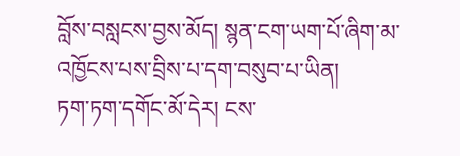བློས་བསླངས་བྱས་མོད། སྙན་ངག་ཡག་པོ་ཞིག་མ་འཁྱོངས་པས་བྲིས་པ་དག་བསུབ་པ་ཡིན།
ཏག་ཏག་དགོང་མོ་དེར། ངས་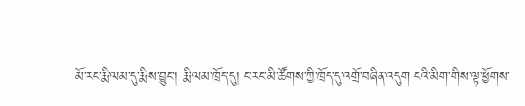མོ་རང་རྨི་ལམ་དུ་རྨིས་བྱུང་། རྨི་ལམ་ཁྲོད་དུ། ང་རང་མི་ཚོགས་ཀྱི་ཁྲོད་དུ་འགྲོ་བཞིན་འདུག ངའི་མིག་གིས་ལྟ་ཕྱོགས་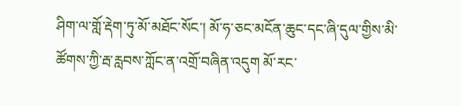ཤིག་ལ་གློ་རྡེག་ཏུ་མོ་མཐོང་སོང་། མོ་ཧ་ཅང་མངོན་ཆུང་དང་ཞི་དུལ་གྱིས་མི་ཚོགས་ཀྱི་རྦ་རླབས་ཀློང་ན་འགྲོ་བཞིན་འདུག མོ་རང་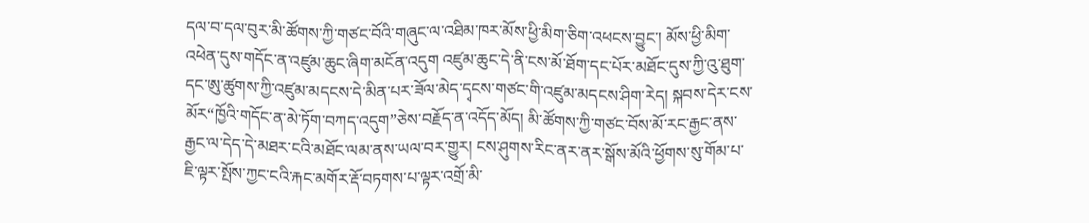དལ་བ་དལ་བུར་མི་ཚོགས་ཀྱི་གཙང་བོའི་གཞུང་ལ་འཐིམ་ཁར་མོས་ཕྱི་མིག་ཅིག་འཕངས་བྱུང་། མོས་ཕྱི་མིག་འཕེན་དུས་གདོང་ན་འཛུམ་ཆུང་ཞིག་མངོན་འདུག འཛུམ་ཆུང་དེ་ནི་ངས་མོ་ཐོག་དང་པོར་མཐོང་དུས་ཀྱི་འུ་ཐུག་དང་ཨུ་ཚུགས་ཀྱི་འཛུམ་མདངས་དེ་མིན་པར་ཟོལ་མེད་དྭངས་གཙང་གི་འཛུམ་མདངས་ཤིག་རེད། སྐབས་དེར་ངས་མོར“ཁྱོའི་གདོང་ན་མེ་ཏོག་བཀད་འདུག”ཅེས་བརྗོད་ན་འདོད་མོད། མི་ཚོགས་ཀྱི་གཙང་བོས་མོ་རང་རྒྱང་ནས་རྒྱང་ལ་དེད་དེ་མཐར་ངའི་མཐོང་ལམ་ནས་ཡལ་བར་གྱུར། ངས་ཤུགས་རིང་ནར་ནར་སྒོས་མོའི་ཕྱོགས་སུ་གོམ་པ་ཇི་ལྟར་སྤོས་ཀྱང་ངའི་རྐང་མགོར་རྡོ་བཏགས་པ་ལྟར་འགྲོ་མི་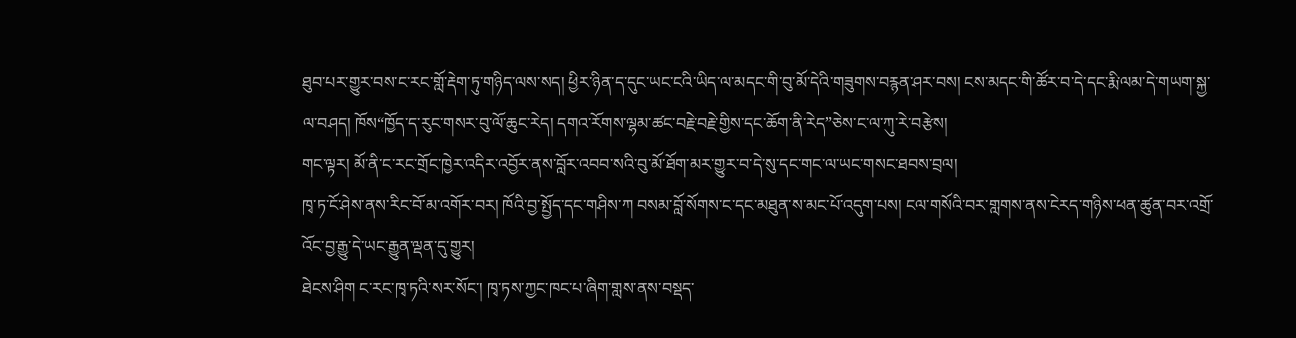ཐུབ་པར་གྱུར་བས་ང་རང་གློ་རྡེག་ཏུ་གཉིད་ལས་སད། ཕྱིར་ཉིན་ད་དུང་ཡང་ངའི་ཡིད་ལ་མདང་གི་བུ་མོ་དེའི་གཟུགས་བརྙན་ཤར་བས། ངས་མདང་གི་ཚོར་བ་དེ་དང་རྨི་ལམ་དེ་གཡག་སྐྱ་ལ་བཤད། ཁོས“ཁྱོད་ད་རུང་གསར་བུ་ལོ་ཆུང་རེད། དགའ་རོགས་ལྷམ་ཚང་བརྗེ་བརྗེ་གྱིས་དང་ཆོག་ནི་རེད”ཅེས་ང་ལ་ཀུ་རེ་བརྩེས།
གང་ལྟར། མོ་ནི་ང་རང་གྲོང་ཁྱེར་འདིར་འབྱོར་ནས་བློར་འབབ་སའི་བུ་མོ་ཐོག་མར་གྱུར་བ་དེ་སུ་དང་གང་ལ་ཡང་གསང་ཐབས་བྲལ།
ཁྭ་ཏ་ངོ་ཤེས་ནས་རིང་བོ་མ་འགོར་བར། ཁོའི་བྱ་སྤྱོད་དང་གཤིས་ཀ བསམ་བློ་སོགས་ང་དང་མཐུན་ས་མང་པོ་འདུག་པས། ངལ་གསོའི་བར་གླགས་ནས་ངེརད་གཉིས་ཕན་ཚུན་བར་འགྲོ་འོང་བྱ་རྒྱུ་དེ་ཡང་རྒྱུན་ལྡན་དུ་གྱུར།
ཐེངས་ཤིག ང་རང་ཁྭ་ཏའི་སར་སོང་། ཁྭ་ཏས་ཀྱང་ཁང་པ་ཞིག་གླས་ནས་བསྡད་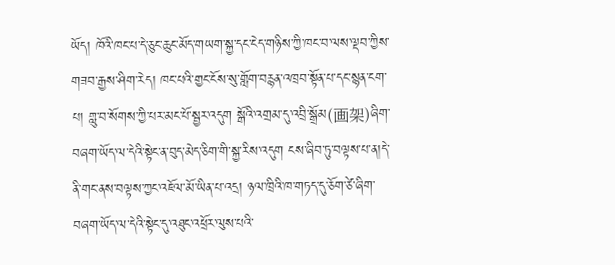ཡོད། ཁོའི་ཁང་པ་དེ་ཅུང་ཆུང་མོད་གཡག་སྐྱ་དང་ངེད་གཉིས་ཀྱི་ཁང་བ་ལས་ལྡབ་ཀྱིས་གཟབ་རྒྱས་ཤིག་རེད། ཁང་པའི་གྱང་ངོས་སུ་གློག་བརྙན་འཁྲབ་སྟོན་པ་དང་སྙན་ངག་པ། གླུ་བ་སོགས་ཀྱི་པར་མང་པོ་སྦྱར་འདུག སྒོའི་འགྲམ་དུ་འབྲི་སྒྲོམ(画架)ཞིག་བཞག་ཡོད་ལ་དེའི་སྟེང་ན་བུད་མེད་ཅིག་གི་སྐྱ་རིས་འདུག ངས་ཞིབ་ཏུ་བལྟས་པ་ན།དེ་ནི་གང་ནས་བལྟས་ཀྱང་འཇོལ་མོ་ཡིན་པ་འདྲ། ཉལ་ཁྲིའི་ཁ་གཏད་དུ་ཅོག་ཙེ་ཞིག་བཞག་ཡོད་ལ་དེའི་སྟེང་དུ་འཐུང་འཕྲོར་ལུས་པའི་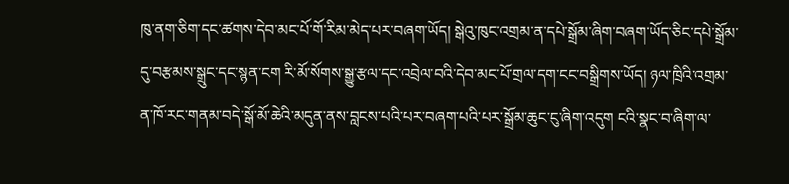ཁུ་ནག་ཅིག་དང་ཚགས་དེབ་མང་པོ་གོ་རིམ་མེད་པར་བཞག་ཡོད། སྒེའུ་ཁུང་འགྲམ་ན་དཔེ་སྒྲོམ་ཞིག་བཞག་ཡོད་ཅིང་དཔེ་སྒྲོམ་དུ་བརྩམས་སྒྲུང་དང་སྙན་ངག རི་མོ་སོགས་སྒྱུ་རྩལ་དང་འབྲེལ་བའི་དེབ་མང་པོ་གྲལ་དག་ངང་བསྒྲིགས་ཡོད། ཉལ་ཁྲིའི་འགྲམ་ན་ཁོ་རང་གནམ་བདེ་སྒོ་མོ་ཆེའི་མདུན་ནས་བླངས་པའི་པར་བཞག་པའི་པར་སྒྲོམ་ཆུང་ངུ་ཞིག་འདུག ངའི་སྣང་བ་ཞིག་ལ་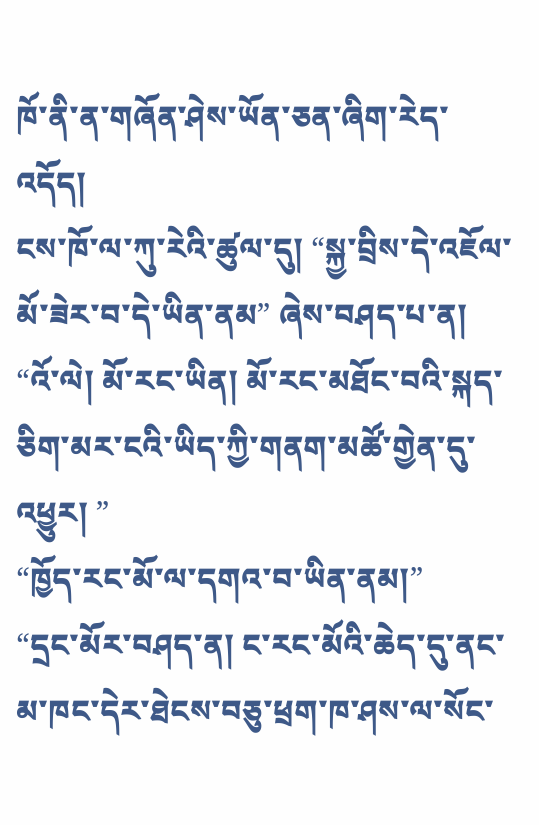ཁོ་ནི་ན་གཞོན་ཤེས་ཡོན་ཅན་ཞིག་རེད་འདོད།
ངས་ཁོ་ལ་ཀུ་རེའི་ཚུལ་དུ། “སྐྱ་བྲིས་དེ་འཇོལ་མོ་ཟེར་བ་དེ་ཡིན་ནམ” ཞེས་བཤད་པ་ན།
“འོ་ལེ། མོ་རང་ཡིན། མོ་རང་མཐོང་བའི་སྐད་ཅིག་མར་ངའི་ཡིད་ཀྱི་གནག་མཚོ་གྱེན་དུ་འཕྱུར། ”
“ཁྱོད་རང་མོ་ལ་དགའ་བ་ཡིན་ནམ།”
“དྲང་མོར་བཤད་ན། ང་རང་མོའི་ཆེད་དུ་ནང་མ་ཁང་དེར་ཐེངས་བཅུ་ཕྲག་ཁ་ཤས་ལ་སོང་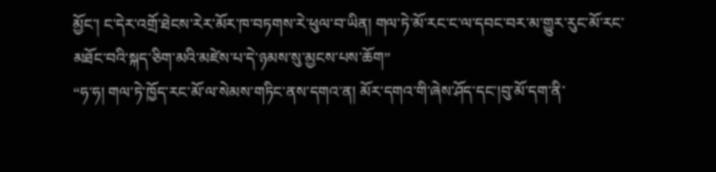མྱོང་། ང་དེར་འགྲོ་ཐེངས་རེར་མོར་ཁ་བཏགས་རེ་ཕུལ་བ་ཡིན། གལ་ཏེ་མོ་རང་ང་ལ་དབང་བར་མ་གྱུར་རུང་མོ་རང་མཐོང་བའི་སྐད་ཅིག་མའི་མཛེས་པ་དེ་ཉམས་སུ་མྱངས་པས་ཆོག”
“ཧ་ཧ། གལ་ཏེ་ཁྱོད་རང་མོ་ལ་སེམས་གཏིང་ནས་དགའ་ན། མོར་དགའ་གི་ཞེས་ཤོད་དང་།བུ་མོ་དག་ནི་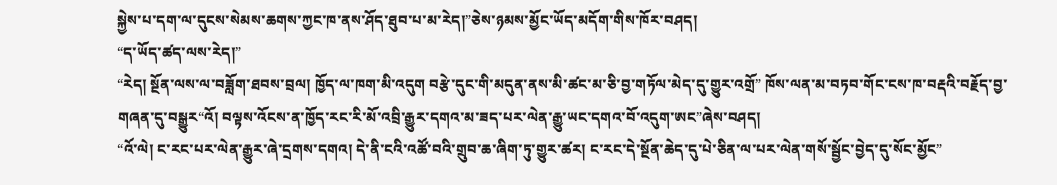སྐྱེས་པ་དག་ལ་དུངས་སེམས་ཆགས་ཀྱང་ཁ་ནས་ཤོད་ཐུབ་པ་མ་རེད།”ཅེས་ཉམས་མྱོང་ཡོད་མདོག་གིས་ཁོར་བཤད།
“ད་ཡོད་ཚད་ལས་རེད།”
“རེད། སྔོན་ལས་ལ་བཟློག་ཐབས་བྲལ། ཁྱོད་ལ་ཁག་མི་འདུག བརྩེ་དུང་གི་མདུན་ནས་མི་ཚང་མ་ཅི་བྱ་གཏོལ་མེད་དུ་གྱུར་འགྲོ” ཁོས་ལན་མ་བཏབ་གོང་ངས་ཁ་བརྡའི་བརྗོད་བྱ་གཞན་དུ་བསྒྱུར“འོ། བལྟས་འོངས་ན་ཁྱོད་རང་རི་མོ་འབྲི་རྒྱུར་དགའ་མ་ཟད་པར་ལེན་རྒྱུ་ཡང་དགའ་བོ་འདུག་ཨང”ཞེས་བཤད།
“འོ་ལེ། ང་རང་པར་ལེན་རྒྱུར་ཞེ་དྲགས་དགའ། དེ་ནི་ངའི་འཚོ་བའི་གྲུབ་ཆ་ཞིག་ཏུ་གྱུར་ཚར། ང་རང་དེ་སྔོན་ཆེད་དུ་པེ་ཅིན་ལ་པར་ལེན་གསོ་སྦྱོང་བྱེད་དུ་སོང་མྱོང”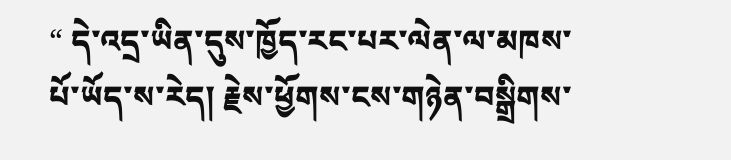“ དེ་འདྲ་ཡིན་དུས་ཁྱོད་རང་པར་ལེན་ལ་མཁས་པོ་ཡོད་ས་རེད། རྗེས་ཕྱོགས་ངས་གཉེན་བསྒྲིགས་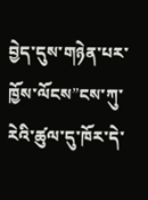བྱེད་དུས་གཉེན་པར་ཁྱོས་ལོངས”ངས་ཀུ་རེའི་ཚུལ་དུ་ཁོར་དེ་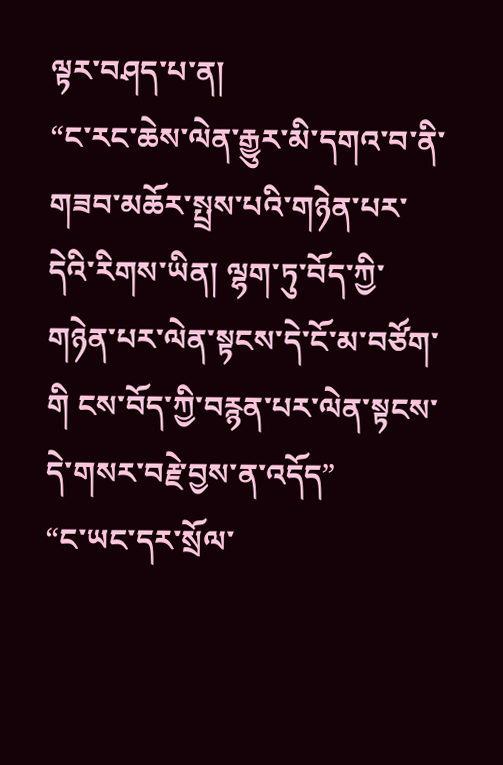ལྟར་བཤད་པ་ན།
“ང་རང་ཆེས་ལེན་རྒྱུར་མི་དགའ་བ་ནི་གཟབ་མཆོར་སྤྲས་པའི་གཉེན་པར་དེའི་རིགས་ཡིན། ལྷག་ཏུ་བོད་ཀྱི་གཉེན་པར་ལེན་སྟངས་དེ་ངོ་མ་བཙོག་གི ངས་བོད་ཀྱི་བརྙན་པར་ལེན་སྟངས་དེ་གསར་བརྗེ་བྱས་ན་འདོད”
“ང་ཡང་དར་སྲོལ་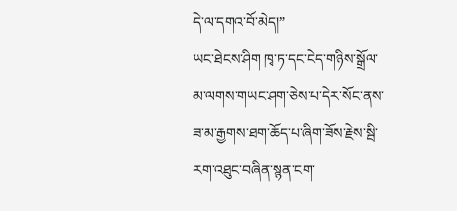དེ་ལ་དགའ་བོ་མེད།”
ཡང་ཐེངས་ཤིག ཁྭ་ཏ་དང་ངེད་གཉིས་སྒྲོལ་མ་ལགས་གཡང་ཤག་ཅེས་པ་དེར་སོང་ནས་ཟ་མ་རྒྱགས་ཐག་ཆོད་པ་ཞིག་ཟོས་རྗེས་སྦི་རག་འཐུང་བཞིན་སྙན་ངག་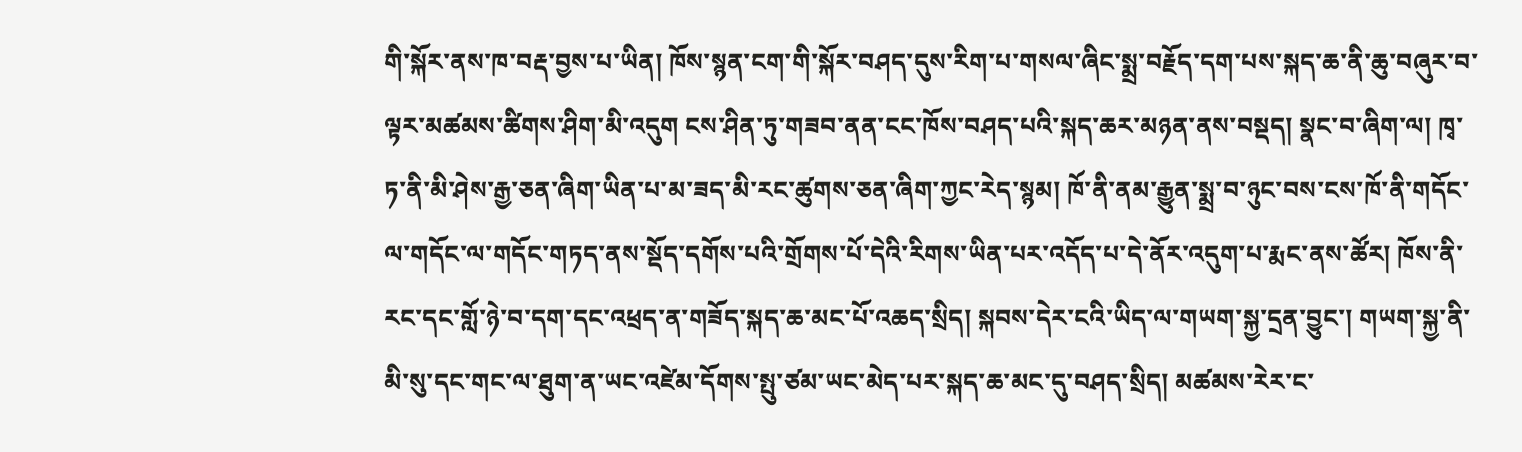གི་སྐོར་ནས་ཁ་བརྡ་བྱས་པ་ཡིན། ཁོས་སྙན་ངག་གི་སྐོར་བཤད་དུས་རིག་པ་གསལ་ཞིང་སྨྲ་བརྗོད་དག་པས་སྐད་ཆ་ནི་ཆུ་བཞུར་བ་ལྟར་མཚམས་ཚིགས་ཤིག་མི་འདུག ངས་ཤིན་ཏུ་གཟབ་ནན་ངང་ཁོས་བཤད་པའི་སྐད་ཆར་མཉན་ནས་བསྡད། སྣང་བ་ཞིག་ལ། ཁྭ་ཏ་ནི་མི་ཤེས་རྒྱ་ཅན་ཞིག་ཡིན་པ་མ་ཟད་མི་རང་ཚུགས་ཅན་ཞིག་ཀྱང་རེད་སྙམ། ཁོ་ནི་ནམ་རྒྱུན་སྨྲ་བ་ཉུང་བས་ངས་ཁོ་ནི་གདོང་ལ་གདོང་ལ་གདོང་གཏད་ནས་སྡོད་དགོས་པའི་གྲོགས་པོ་དེའི་རིགས་ཡིན་པར་འདོད་པ་དེ་ནོར་འདུག་པ་རྨང་ནས་ཚོར། ཁོས་ནི་རང་དང་གློ་ཉེ་བ་དག་དང་འཕྲད་ན་གཟོད་སྐད་ཆ་མང་པོ་འཆད་སྲིད། སྐབས་དེར་ངའི་ཡིད་ལ་གཡག་སྐྱ་དྲན་བྱུང་། གཡག་སྐྱ་ནི་མི་སུ་དང་གང་ལ་ཐུག་ན་ཡང་འཛེམ་དོགས་སྤུ་ཙམ་ཡང་མེད་པར་སྐད་ཆ་མང་དུ་བཤད་སྲིད། མཚམས་རེར་ང་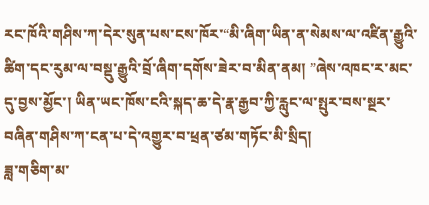རང་ཁོའི་གཤིས་ཀ་དེར་སུན་པས་ངས་ཁོར་“མི་ཞིག་ཡིན་ན་སེམས་ལ་འཛིན་རྒྱུའི་ཚིག་དང་རུམ་ལ་བསྡུ་རྒྱུའི་བྲོ་ཞིག་དགོས་ཟེར་བ་མིན་ནམ། ”ཞེས་འཁང་ར་མང་དུ་བྱས་མྱོང་། ཡིན་ཡང་ཁོས་ངའི་སྐད་ཆ་དེ་རྣ་རྒྱབ་ཀྱི་རླུང་ལ་སྤུར་བས་སྔར་བཞིན་གཤིས་ཀ་ངན་པ་དེ་འགྱུར་བ་ཕྲན་ཙམ་གཏོང་མི་སྲིད།
ཟླ་གཅིག་མ་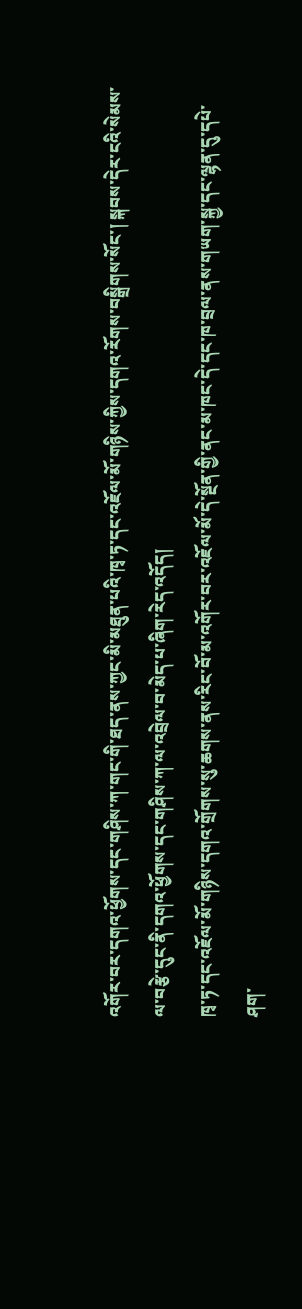འགོར་བར་དགའ་ཕྱོགས་དང་གཤིས་ཀ་གང་གི་ཐད་ནས་ཀྱང་མི་མཐུན་པའི་ཁྭ་ཏ་དང་འཇོལ་མོ་གཉིས་ཀྱིས་དགའ་རོགས་བསྒྲིགས་སོང་། སྐབས་དེར་ངའི་སེམས་ལ་བརྩེ་དུང་ནི་དགའ་ཕྱོགས་དང་གཤིས་ཀ་ལ་འབྲེལ་བ་མེད་པ་ཞིག་རེད་འདོད།
ཁྭ་ཏ་དང་འཇོལ་མོ་གཉིས་དགའ་གྲོགས་སུ་ཆགས་ནས་རིང་བོ་མ་འགོར་བར་འཇོལ་མོ་དེ་སྔོན་གྱི་ནང་མ་ཁང་དེ་དང་ཁ་བྲལ་ནས་གཡག་སྐྱ་དང་ལྷན་དུ་དཔེ་ཤག་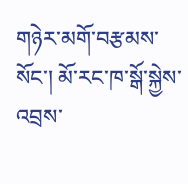གཉེར་མགོ་བརྩམས་སོང་། མོ་རང་ཁ་སྒོ་སྐྱེས་འབྲས་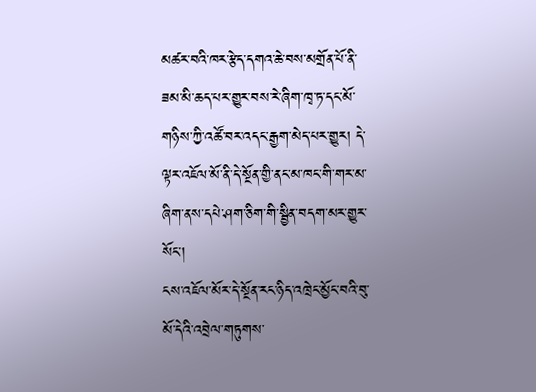མཚར་བའི་ཁར་རྩེད་དགའ་ཆེ་བས་མགྲོན་པོ་ནི་ཟམ་མི་ཆད་པར་གྱུར་བས་རེ་ཞིག་ཁྭ་ཏ་དང་མོ་གཉིས་ཀྱི་འཚོ་བར་འདང་རྒྱག་མེད་པར་གྱུར། དེ་ལྟར་འཇོལ་མོ་ནི་དེ་སྔོན་གྱི་ནང་མ་ཁང་གི་གར་མ་ཞིག་ནས་དཔེ་ཤག་ཅིག་གི་སྦྱིན་བདག་མར་གྱུར་སོང་།
ངས་འཇོལ་མོར་དེ་སྔོན་རང་ཉིད་འཁྲེང་མྱོང་བའི་བུ་མོ་དེའི་འབྲེལ་གཏུགས་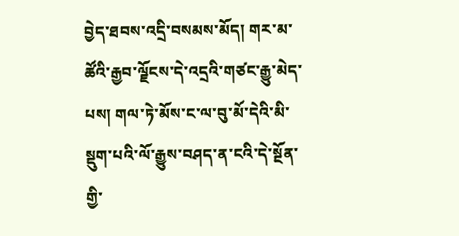བྱེད་ཐབས་འདྲི་བསམས་མོད། གར་མ་ཚོའི་རྒྱབ་ལྗོངས་དེ་འདྲའི་གཙང་རྒྱུ་མེད་པས། གལ་ཏེ་མོས་ང་ལ་བུ་མོ་དེའི་མི་སྡུག་པའི་ལོ་རྒྱུས་བཤད་ན་ངའི་དེ་སྔོན་གྱི་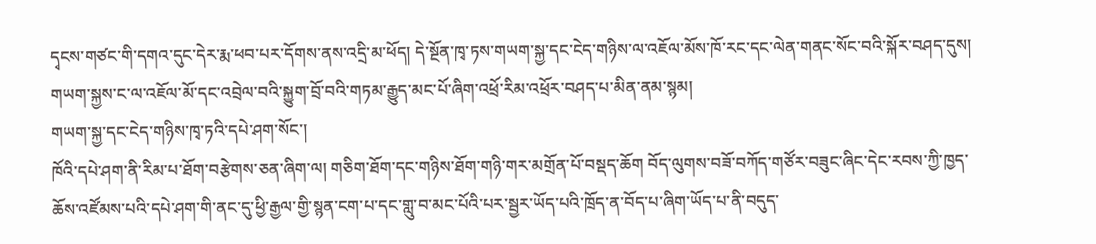དྭངས་གཙང་གི་དགའ་དུང་དེར་རྨ་ཕབ་པར་དོགས་ནས་འདྲི་མ་ཕོད། དེ་སྔོན་ཁྭ་ཏས་གཡག་སྐྱ་དང་ངེད་གཉིས་ལ་འཇོལ་མོས་ཁོ་རང་དང་ལེན་གནང་སོང་བའི་སྐོར་བཤད་དུས། གཡག་སྐྱས་ང་ལ་འཇོལ་མོ་དང་འབྲེལ་བའི་སྐྱུག་བྲོ་བའི་གཏམ་རྒྱུད་མང་པོ་ཞིག་འཕྲོ་རིམ་འཕྲོར་བཤད་པ་མིན་ནམ་སྙམ།
གཡག་སྐྱ་དང་ངེད་གཉིས་ཁྭ་ཏའི་དཔེ་ཤག་སོང་།
ཁོའི་དཔེ་ཤག་ནི་རིམ་པ་ཐོག་བརྩེགས་ཅན་ཞིག་ལ། གཅིག་ཐོག་དང་གཉིས་ཐོག་གཉི་གར་མགྲོན་པོ་བསྡད་ཆོག བོད་ལུགས་བཟོ་བཀོད་གཙོར་བཟུང་ཞིང་དེང་རབས་ཀྱི་ཁྱད་ཆོས་འཛོམས་པའི་དཔེ་ཤག་གི་ནང་དུ་ཕྱི་རྒྱལ་གྱི་སྙན་ངག་པ་དང་གླུ་བ་མང་པོའི་པར་སྦྱར་ཡོད་པའི་ཁྲོད་ན་བོད་པ་ཞིག་ཡོད་པ་ནི་བདུད་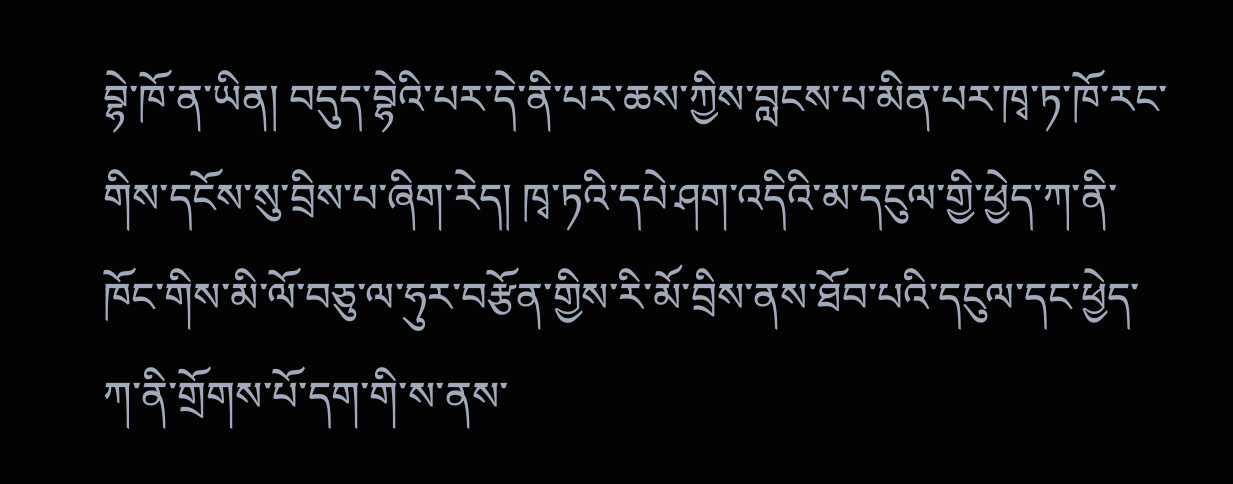བྷེ་ཁོ་ན་ཡིན། བདུད་བྷེའི་པར་དེ་ནི་པར་ཆས་ཀྱིས་བླངས་པ་མིན་པར་ཁྭ་ཏ་ཁོ་རང་གིས་དངོས་སུ་བྲིས་པ་ཞིག་རེད། ཁྭ་ཏའི་དཔེ་ཤག་འདིའི་མ་དངུལ་གྱི་ཕྱེད་ཀ་ནི་ཁོང་གིས་མི་ལོ་བཅུ་ལ་ཧུར་བརྩོན་གྱིས་རི་མོ་བྲིས་ནས་ཐོབ་པའི་དངུལ་དང་ཕྱེད་ཀ་ནི་གྲོགས་པོ་དག་གི་ས་ནས་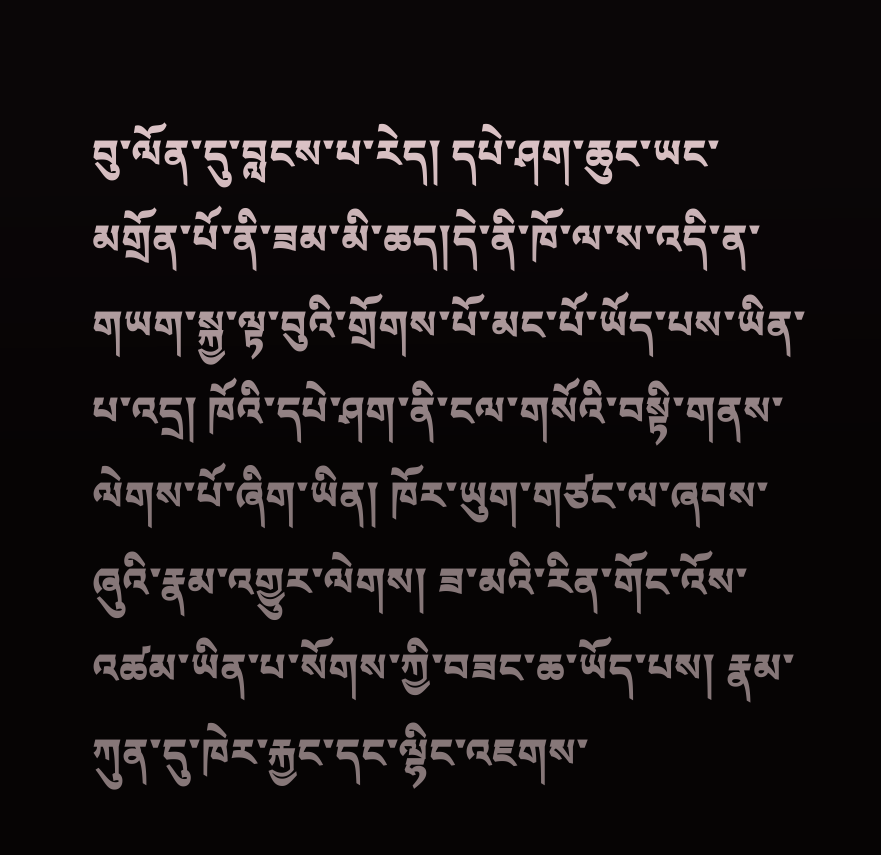བུ་ལོན་དུ་བླངས་པ་རེད། དཔེ་ཤག་ཆུང་ཡང་མགྲོན་པོ་ནི་ཟམ་མི་ཆད།དེ་ནི་ཁོ་ལ་ས་འདི་ན་གཡག་སྐྱ་ལྟ་བུའི་གྲོགས་པོ་མང་པོ་ཡོད་པས་ཡིན་པ་འདྲ། ཁོའི་དཔེ་ཤག་ནི་ངལ་གསོའི་བསྟི་གནས་ལེགས་པོ་ཞིག་ཡིན། ཁོར་ཡུག་གཙང་ལ་ཞབས་ཞུའི་རྣམ་འགྱུར་ལེགས། ཟ་མའི་རིན་གོང་འོས་འཚམ་ཡིན་པ་སོགས་ཀྱི་བཟང་ཆ་ཡོད་པས། རྣམ་ཀུན་དུ་ཁེར་རྐྱང་དང་ལྷིང་འཇགས་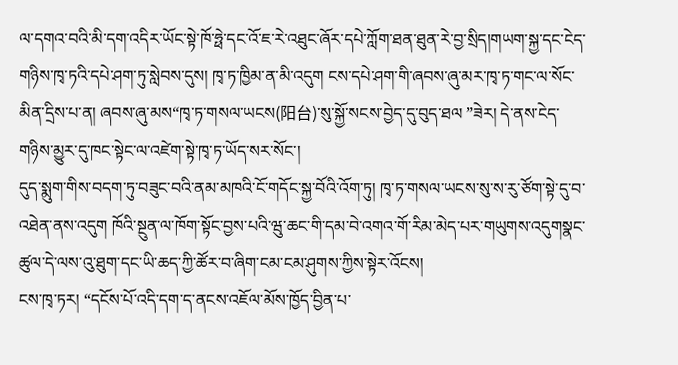ལ་དགའ་བའི་མི་དག་འདིར་ཡོང་སྟེ་ཁོ་ཧྥེ་དང་འོ་ཇ་རེ་འཐུང་ཞོར་དཔེ་ཀློག་ཐན་ཐུན་རེ་བྱ་སྲིད།གཡག་སྐྱ་དང་ངེད་གཉིས་ཁྭ་ཏའི་དཔེ་ཤག་ཏུ་སླེབས་དུས། ཁྭ་ཏ་ཁྱིམ་ན་མི་འདུག ངས་དཔེ་ཤག་གི་ཞབས་ཞུ་མར་ཁྭ་ཏ་གང་ལ་སོང་མིན་དྲིས་པ་ན། ཞབས་ཞུ་མས“ཁྭ་ཏ་གསལ་ཡངས(阳台)་སུ་སྐྱོ་སངས་བྱེད་དུ་བུད་ཐལ ”ཟེར། དེ་ནས་ངེད་གཉིས་མྱུར་དུ་ཁང་སྟེང་ལ་འཛེག་སྟེ་ཁྭ་ཏ་ཡོད་སར་སོང་།
དུད་སྨུག་གིས་བདག་ཏུ་བཟུང་བའི་ནམ་མཁའི་ངོ་གདོང་སྐྱ་བོའི་འོག་ཏུ། ཁྭ་ཏ་གསལ་ཡངས་སུ་ས་རུ་ཙོག་སྟེ་དུ་བ་འཐེན་ནས་འདུག ཁོའི་སྔུན་ལ་ཁོག་སྟོང་བྱས་པའི་ཝུ་ཆང་གི་དམ་བེ་འགའ་གོ་རིམ་མེད་པར་གཡུགས་འདུགསྣང་ཚུལ་དེ་ལས་འུ་ཐུག་དང་ཡི་ཆད་ཀྱི་ཚོར་བ་ཞིག་ངམ་ངམ་ཤུགས་ཀྱིས་སྟེར་འོངས།
ངས་ཁྭ་ཏར། “དངོས་པོ་འདི་དག་ད་ནངས་འཇོལ་མོས་ཁྱོད་བྱིན་པ་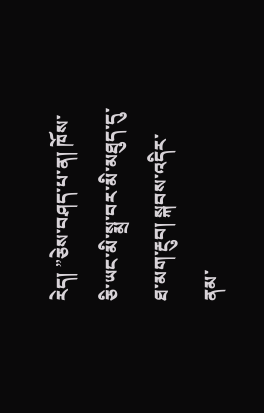རེད། ”ཅེས་བཤད་པ་ན། ཁོས་ཅི་ཡང་མི་སྨྲ་བར་མི་མཐུད་དུ་ཐ་མག་རྔུབ། སྐབས་འདིར་ནམ་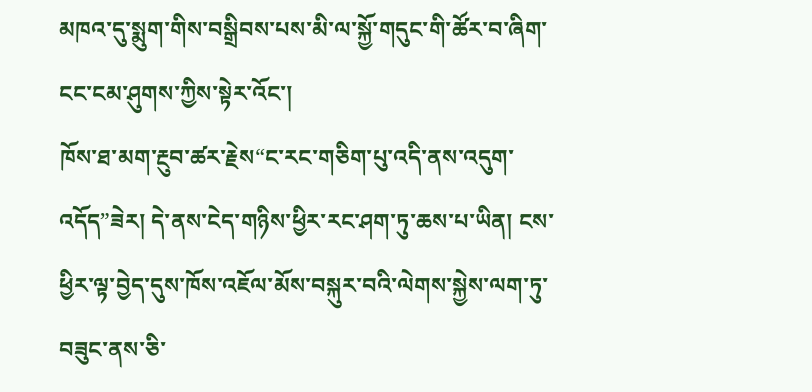མཁའ་དུ་སྨུག་གིས་བསྒྲིབས་པས་མི་ལ་སྐྱོ་གདུང་གི་ཚོར་བ་ཞིག་ངང་ངམ་ཤུགས་ཀྱིས་སྟེར་འོང་།
ཁོས་ཐ་མག་རྔུབ་ཚར་རྗེས“ང་རང་གཅིག་པུ་འདི་ནས་འདུག་འདོད”ཟེར། དེ་ནས་ངེད་གཉིས་ཕྱིར་རང་ཤག་ཏུ་ཆས་པ་ཡིན། ངས་ཕྱིར་ལྟ་བྱེད་དུས་ཁོས་འཇོལ་མོས་བསྐུར་བའི་ལེགས་སྐྱེས་ལག་ཏུ་བཟུང་ནས་ཅི་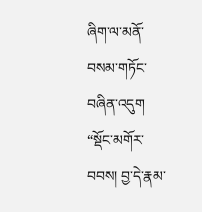ཞིག་ལ་མནོ་བསམ་གཏོང་བཞིན་འདུག
“སྡོང་མགོར་བབས། བྱ་དེ་རྣམ་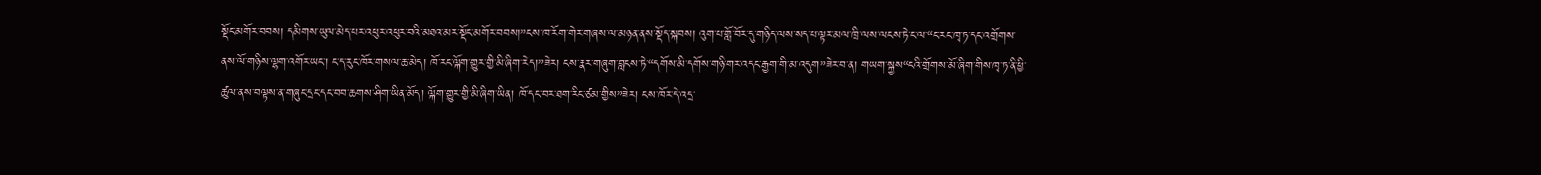སྡོང་མགོར་བབས། དམིགས་ཡུལ་མེད་པར་འཕུར་འཕུར་བའི་མཐའ་མར་སྡོང་མགོར་བབས།”ངས་ཁ་རོག་གེར་གཞས་ལ་མཉན་ནས་སྡོད་སྐབས། འུག་པ་གློ་བོར་དུ་གཉིད་ལས་སད་པ་ལྟར་མལ་ཁྲི་ལས་ལངས་ཏེ་ང་ལ་“ང་རང་ཁྭ་ཏ་དང་འགྲོགས་ནས་ལོ་གཉིས་ལྷག་འགོར་ཡང་། ང་ད་རུང་ཁོར་གསལ་ཆ་མེད། ཁོ་རང་ལྐོག་གྱུར་གྱི་མི་ཞིག་རེད།”ཟེར། ངས་རྣར་གཞུག་བླངས་ཏེ་“དགོས་མི་དགོས་གཉི་གར་འདང་རྒྱག་གི་མ་འདུག”ཟེར་བ་ན། གཡག་སྐྱས“ངའི་གྲོགས་མོ་ཞིག་གིས་ཁྭ་ཏ་ནི་ཕྱི་ཚུལ་ནས་བལྟས་ན་གཞུང་དྲང་དང་བབ་ཆགས་ཤིག་ཡིན་མོད། ལྐོག་གྱུར་གྱི་མི་ཞིག་ཡིན། ཁོ་དང་བར་ཐག་རིང་ཙམ་གྱིས”ཟེར། ངས་ཁོར་དེ་འདྲ་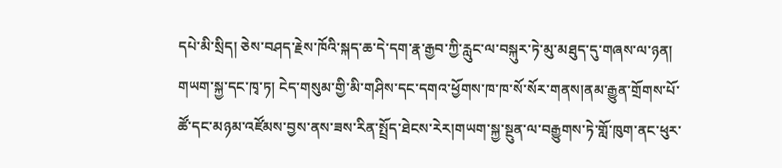དཔེ་མི་སྲིད། ཅེས་བཤད་རྗེས་ཁོའི་སྐད་ཆ་དེ་དག་རྣ་རྒྱབ་ཀྱི་རླུང་ལ་བསྐུར་ཏེ་མུ་མཐུད་དུ་གཞས་ལ་ཉན།
གཡག་སྐྱ་དང་ཁྭ་ཏ། ངེད་གསུམ་གྱི་མི་གཤིས་དང་དགའ་ཕྱོགས་ཁ་ཁ་སོ་སོར་གནས།ནམ་རྒྱུན་གྲོགས་པོ་ཚོ་དང་མཉམ་འཛོམས་བྱས་ནས་ཟས་རིན་སྤྲོད་ཐེངས་རེར།གཡག་སྐྱ་སྔུན་ལ་བརྒྱུགས་ཏེ་གློ་ཁུག་ནང་ཕུར་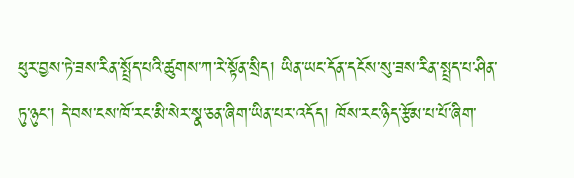ཕུར་བྱས་ཏེ་ཟས་རིན་སྤྲོད་པའི་ཚུགས་ཀ་རེ་སྟོན་སྲིད། ཡིན་ཡང་དོན་དངོས་སུ་ཟས་རིན་སྤྲད་པ་ཤིན་ཏུ་ཉུང་། དེ་བས་ངས་ཁོ་རང་མི་སེར་སྣ་ཅན་ཞིག་ཡིན་པར་འདོད། ཁོས་རང་ཉིད་རྩོམ་པ་པོ་ཞིག་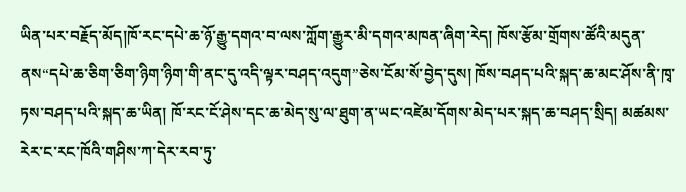ཡིན་པར་བརྗོད་མོད།ཁོ་རང་དཔེ་ཆ་ཉོ་རྒྱུ་དགའ་བ་ལས་ཀློག་རྒྱུར་མི་དགའ་མཁན་ཞིག་རེད། ཁོས་རྩོམ་གྲོགས་ཚོའི་མདུན་ནས“དཔེ་ཆ་ཅིག་ཅིག་ཉིག་ཉིག་གི་ནང་དུ་འདི་ལྟར་བཤད་འདུག”ཅེས་ངོམ་སོ་བྱེད་དུས། ཁོས་བཤད་པའི་སྐད་ཆ་མང་ཤོས་ནི་ཁྭ་ཏས་བཤད་པའི་སྐད་ཆ་ཡིན། ཁོ་རང་ངོ་ཤེས་དང་ཆ་མེད་སུ་ལ་ཐུག་ན་ཡང་འཛེམ་དོགས་མེད་པར་སྐད་ཆ་བཤད་སྲིད། མཚམས་རེར་ང་རང་ཁོའི་གཤིས་ཀ་དེར་རབ་ཏུ་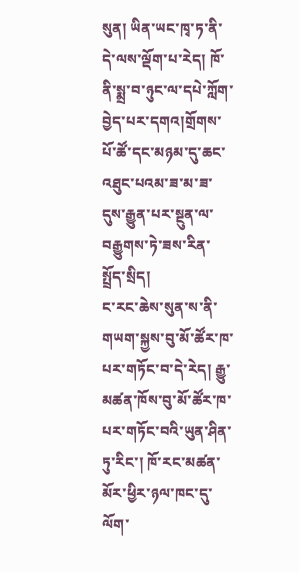སུན། ཡིན་ཡང་ཁྭ་ཏ་ནི་དེ་ལས་ལྡོག་པ་རེད། ཁོ་ནི་སྨྲ་བ་ཉུང་ལ་དཔེ་ཀློག་བྱེད་པར་དགའ།གྲོགས་པོ་ཚོ་དང་མཉམ་དུ་ཆང་འཐུང་པའམ་ཟ་མ་ཟ་དུས་རྒྱུན་པར་སྔུན་ལ་བརྒྱུགས་ཏེ་ཟས་རིན་སྤྲོད་སྲིད།
ང་རང་ཆེས་སུན་ས་ནི་གཡག་སྐྱས་བུ་མོ་ཚོར་ཁ་པར་གཏོང་བ་དེ་རེད། རྒྱུ་མཚན་ཁོས་བུ་མོ་ཚོར་ཁ་པར་གཏོང་བའི་ཡུན་ཤིན་ཏུ་རིང་། ཁོ་རང་མཚན་མོར་ཕྱིར་ཉལ་ཁང་དུ་ལོག་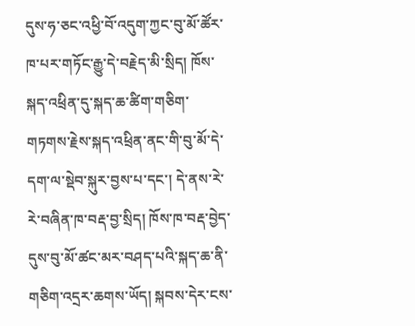དུས་ཧ་ཅང་འཕྱི་བོ་འདུག་ཀྱང་བུ་མོ་ཚོར་ཁ་པར་གཏོང་རྒྱུ་དེ་བརྗེད་མི་སྲིད། ཁོས་སྐད་འཕྲིན་དུ་སྐད་ཆ་ཚིག་གཅིག་གཏགས་རྗེས་སྐད་འཕྲིན་ནང་གི་བུ་མོ་དེ་དག་ལ་སྡེབ་སྐུར་བྱས་པ་དང་། དེ་ནས་རེ་རེ་བཞིན་ཁ་བརྡ་བྱ་སྲིད། ཁོས་ཁ་བརྡ་བྱེད་དུས་བུ་མོ་ཚང་མར་བཤད་པའི་སྐད་ཆ་ནི་གཅིག་འདྲར་ཆགས་ཡོད། སྐབས་དེར་ངས་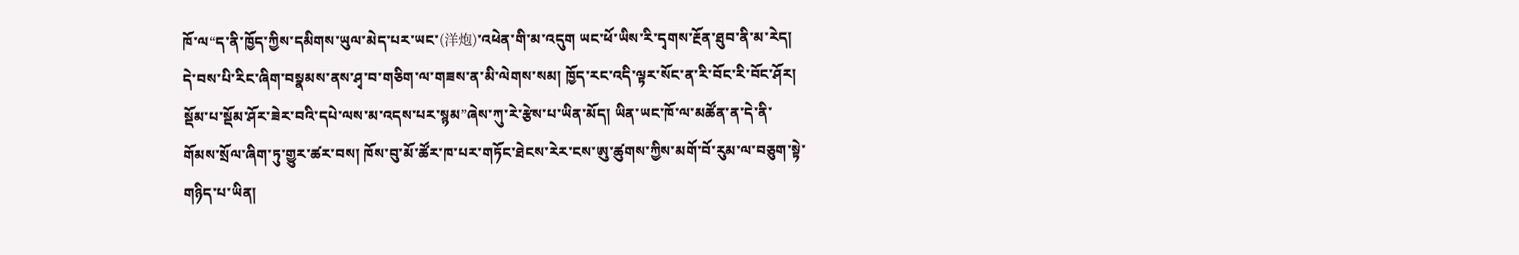ཁོ་ལ“ད་ནི་ཁྱོད་ཀྱིས་དམིགས་ཡུལ་མེད་པར་ཡང་(洋炮)་འཕེན་གི་མ་འདུག ཡང་ཕོ་ཡིས་རི་དྭགས་རྔོན་ཐུབ་ནི་མ་རེད། དེ་བས་པི་རིང་ཞིག་བསྣམས་ནས་ཤྭ་བ་གཅིག་ལ་གཟས་ན་མི་ལེགས་སམ། ཁྱོད་རང་འདི་ལྟར་སོང་ན་རི་བོང་རི་བོང་ཤོར། སྡོམ་པ་སྡོམ་ཤོར་ཟེར་བའི་དཔེ་ལས་མ་འདས་པར་སྙམ”ཞེས་ཀུ་རེ་རྩེས་པ་ཡིན་མོད། ཡིན་ཡང་ཁོ་ལ་མཚོན་ན་དེ་ནི་གོམས་སྲོལ་ཞིག་ཏུ་གྱུར་ཚར་བས། ཁོས་བུ་མོ་ཚོར་ཁ་པར་གཏོང་ཐེངས་རེར་ངས་ཨུ་ཚུགས་ཀྱིས་མགོ་བོ་རུམ་ལ་བཅུག་སྟེ་གཉིད་པ་ཡིན།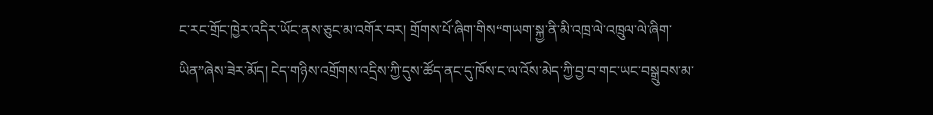ང་རང་གྲོང་ཁྱེར་འདིར་ཡོང་ནས་ཅུང་མ་འགོར་བར། གྲོགས་པོ་ཞིག་གིས“གཡག་སྐྱ་ནི་མི་འཁྲ་ལེ་འཁྲུལ་ལེ་ཞིག་ཡིན”ཞེས་ཟེར་མོད། ངེད་གཉིས་འགྲོགས་འདྲིས་ཀྱི་དུས་ཚོད་ནང་དུ་ཁོས་ང་ལ་འོས་མེད་ཀྱི་བྱ་བ་གང་ཡང་བསྒྲུབས་མ་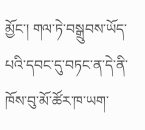མྱོང་། གལ་ཏེ་བསྒྲུབས་ཡོད་པའི་དབང་དུ་བཏང་ན་དེ་ནི་ཁོས་བུ་མོ་ཚོར་ཁ་ཡག་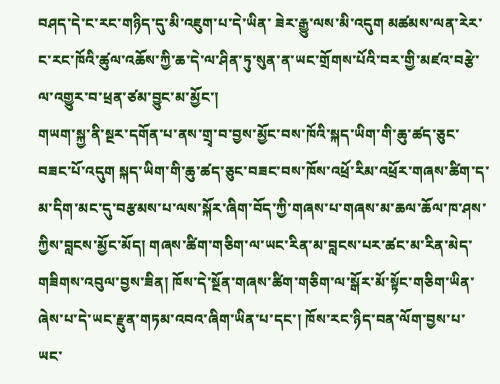བཤད་དེ་ང་རང་གཉིད་དུ་མི་འཇུག་པ་དེ་ཡིན་ ཟེར་རྒྱུ་ལས་མི་འདུག མཚམས་ལན་རེར་ང་རང་ཁོའི་ཚུལ་འཆོས་ཀྱི་ཆ་དེ་ལ་ཤིན་ཏུ་སུན་ན་ཡང་གྲོགས་པོའི་བར་གྱི་མཛའ་བརྩེ་ལ་འགྱུར་བ་ཕྲན་ཙམ་བྱུང་མ་མྱོང་།
གཡག་སྐྱ་ནི་སྔར་དགོན་པ་ནས་གྲྭ་བ་བྱས་མྱོང་བས་ཁོའི་སྐད་ཡིག་གི་ཆུ་ཚད་ཅུང་བཟང་པོ་འདུག སྐད་ཡིག་གི་ཆུ་ཚད་ཅུང་བཟང་བས་ཁོས་འཕྲོ་རིམ་འཕྲོར་གཞས་ཚིག་ད་མ་དིག་མང་དུ་བརྩམས་པ་ལས་སྐོར་ཞིག་བོད་ཀྱི་གཞས་པ་གཞས་མ་ཆལ་ཆོལ་ཁ་ཤས་ཀྱིས་བླངས་མྱོང་མོད། གཞས་ཚིག་གཅིག་ལ་ཡང་རིན་མ་བླངས་པར་ཚང་མ་རིན་མེད་གཟིགས་འབུལ་བྱས་ཟིན། ཁོས་དེ་སྔོན་གཞས་ཚིག་གཅིག་ལ་སྒོར་མོ་སྟོང་གཅིག་ཡིན་ཞེས་པ་དེ་ཡང་རྫུན་གཏམ་འབའ་ཞིག་ཡིན་པ་དང་། ཁོས་རང་ཉིད་བན་ལོག་བྱས་པ་ཡང་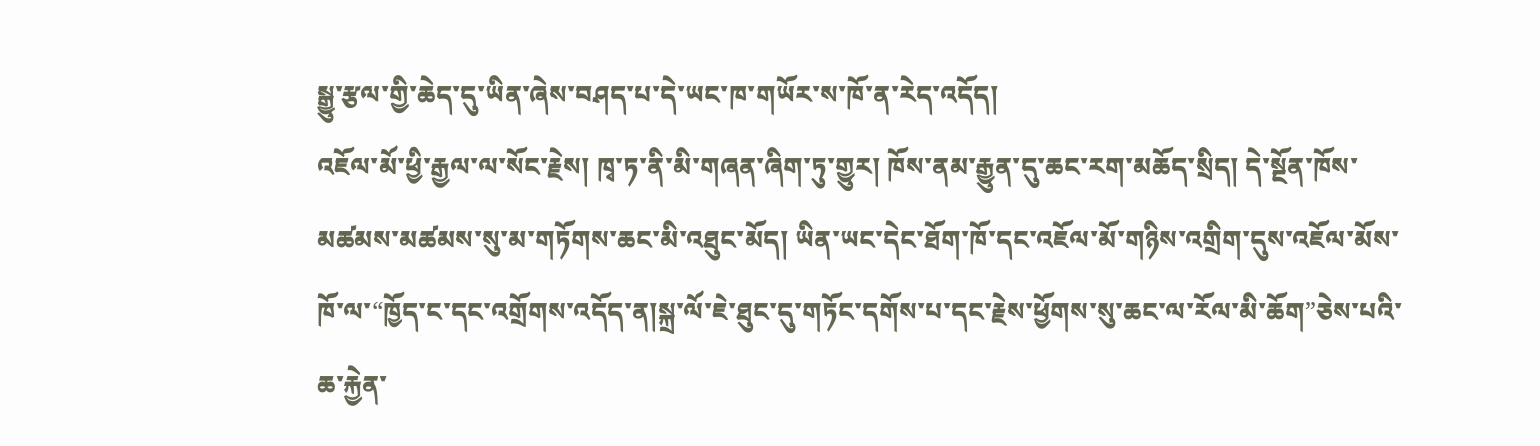སྒྱུ་རྩལ་གྱི་ཆེད་དུ་ཡིན་ཞེས་བཤད་པ་དེ་ཡང་ཁ་གཡོར་ས་ཁོ་ན་རེད་འདོད།
འཇོལ་མོ་ཕྱི་རྒྱལ་ལ་སོང་རྗེས། ཁྭ་ཏ་ནི་མི་གཞན་ཞིག་ཏུ་གྱུར། ཁོས་ནམ་རྒྱུན་དུ་ཆང་རག་མཆོད་སྲིད། དེ་སྔོན་ཁོས་མཚམས་མཚམས་སུ་མ་གཏོགས་ཆང་མི་འཐུང་མོད། ཡིན་ཡང་དེང་ཐོག་ཁོ་དང་འཇོལ་མོ་གཉིས་འགྲིག་དུས་འཇོལ་མོས་ཁོ་ལ་“ཁྱོད་ང་དང་འགྲོགས་འདོད་ན།སྐྲ་ལོ་ཇེ་ཐུང་དུ་གཏོང་དགོས་པ་དང་རྗེས་ཕྱོགས་སུ་ཆང་ལ་རོལ་མི་ཆོག”ཅེས་པའི་ཆ་རྐྱེན་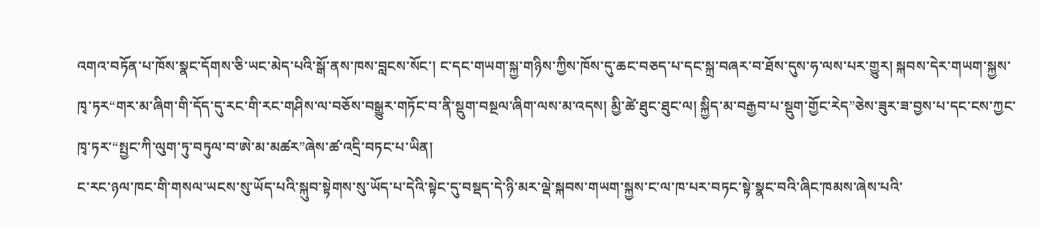འགའ་བཏོན་པ་ཁོས་སྣང་དོགས་ཅི་ཡང་མེད་པའི་སྒོ་ནས་ཁས་བླངས་སོང་། ང་དང་གཡག་སྐྱ་གཉིས་ཀྱིས་ཁོས་དུ་ཆང་བཅད་པ་དང་སྐྲ་བཞར་བ་ཐོས་དུས་ཧ་ལས་པར་གྱུར། སྐབས་དེར་གཡག་སྐྱས་ཁྭ་ཏར“གར་མ་ཞིག་གི་དོད་དུ་རང་གི་རང་གཤིས་ལ་བཅོས་བསྒྱུར་གཏོང་བ་ནི་སྡུག་བསྔལ་ཞིག་ལས་མ་འདས། མྱི་ཚེ་ཐུང་ཐུང་ལ། སྐྱིད་མ་བརྒྱབ་པ་སྡུག་གྱོང་རེད”ཅེས་ཟུར་ཟ་བྱས་པ་དང་ངས་ཀྱང་ཁྭ་ཏར་“སྤྱང་ཀི་ལུག་ཏུ་བཏུལ་བ་ཨེ་མ་མཚར”ཞེས་ཚ་འདྲི་བཏང་པ་ཡིན།
ང་རང་ཉལ་ཁང་གི་གསལ་ཡངས་སུ་ཡོད་པའི་སྐུབ་སྟེགས་སུ་ཡོད་པ་དེའི་སྟེང་དུ་བསྡད་དེ་ཉི་མར་ལྡེ་སྐབས་གཡག་སྐྱས་ང་ལ་ཁ་པར་བཏང་སྟེ་སྣང་བའི་ཞིང་ཁམས་ཞེས་པའི་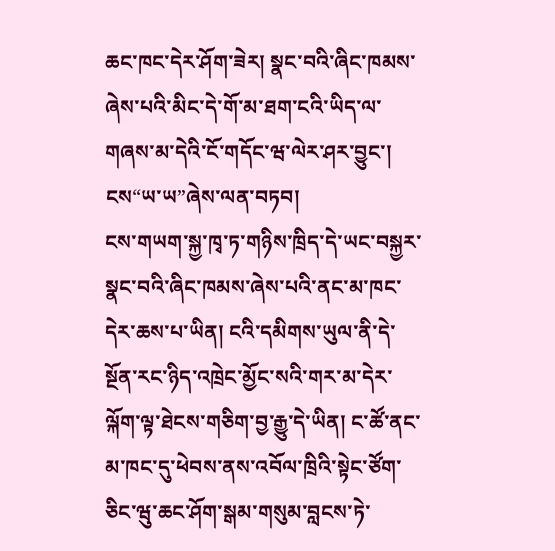ཆང་ཁང་དེར་ཤོག་ཟེར། སྣང་བའི་ཞིང་ཁམས་ཞེས་པའི་མིང་དེ་གོ་མ་ཐག་ངའི་ཡིད་ལ་གཞས་མ་དེའི་ངོ་གདོང་ཝ་ལེར་ཤར་བྱུང་། ངས“ཡ་ཡ”ཞེས་ལན་བཏབ།
ངས་གཡག་སྐྱ་ཁྭ་ཏ་གཉིས་ཁྲིད་དེ་ཡང་བསྐྱར་སྣང་བའི་ཞིང་ཁམས་ཞེས་པའི་ནང་མ་ཁང་དེར་ཆས་པ་ཡིན། ངའི་དམིགས་ཡུལ་ནི་དེ་སྔོན་རང་ཉིད་འཁྲེང་མྱོང་སའི་གར་མ་དེར་ལྐོག་ལྟ་ཐེངས་གཅིག་བྱ་རྒྱུ་དེ་ཡིན། ང་ཚོ་ནང་མ་ཁང་དུ་ཕེབས་ནས་འབོལ་ཁྲིའི་སྟེང་ཙོག་ཅིང་ཝུ་ཆང་ཤོག་སྒམ་གསུམ་བླངས་ཏེ་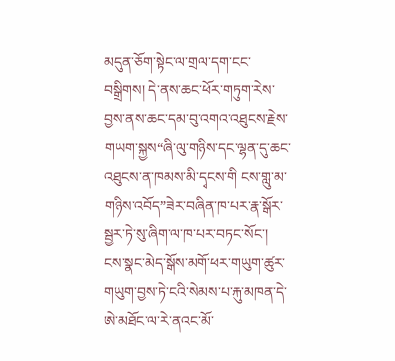མདུན་ཅོག་སྟེང་ལ་གྲལ་དག་ངང་བསྒྲིགས། དེ་ནས་ཆང་ཕོར་གཏུག་རེས་བྱས་ནས་ཆང་དམ་བུ་འགའ་འཐུངས་རྗེས་གཡག་སྐྱས“ཞི་ལུ་གཉིས་དང་ལྷན་དུ་ཆང་འཐུངས་ན་ཁམས་མི་དྭངས་གི ངས་གླུ་མ་གཉིས་འབོད”ཟེར་བཞིན་ཁ་པར་རྣ་སྒོར་སྦྱར་ཏེ་སུ་ཞིག་ལ་ཁ་པར་བཏང་སོང་། ངས་སྣང་མེད་སྒོས་མགོ་ཕར་གཡུག་ཚུར་གཡུག་བྱས་ཏེ་ངའི་སེམས་པ་རྐུ་མཁན་དེ་ཨེ་མཐོང་ལ་རེ་ནའང་མོ་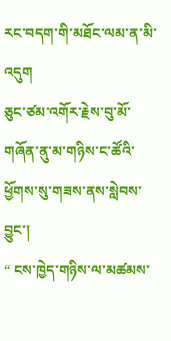རང་བདག་གི་མཐོང་ལམ་ན་མི་འདུག
ཅུང་ཙམ་འགོར་རྗེས་བུ་མོ་གཞོན་ནུ་མ་གཉིས་ང་ཚོའི་ཕྱོགས་སུ་གཟས་ནས་སླེབས་བྱུང་།
“ ངས་ཁྱེད་གཉིས་ལ་མཚམས་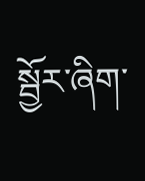སྦྱོར་ཞིག་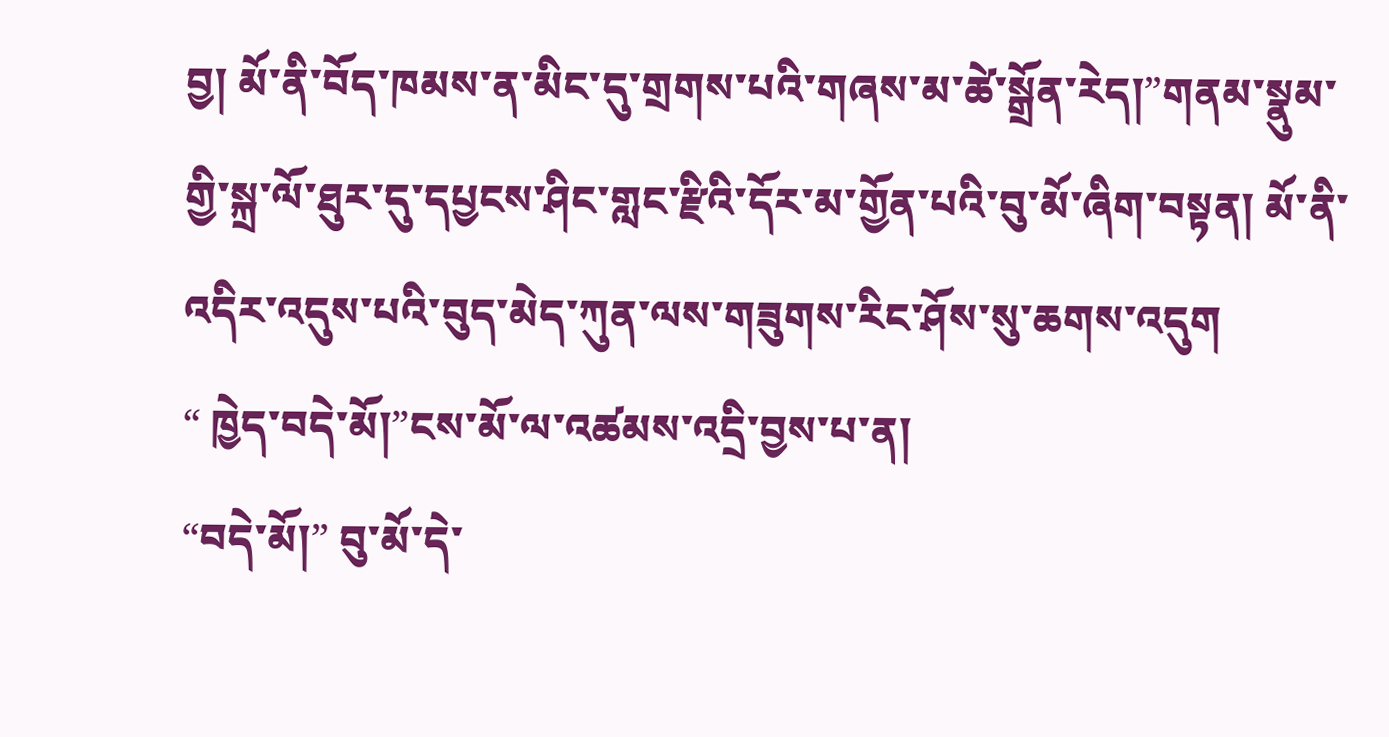བྱ། མོ་ནི་བོད་ཁམས་ན་མིང་དུ་གྲགས་པའི་གཞས་མ་ཚེ་སྒྲོན་རེད།”གནམ་སྣུམ་གྱི་སྐྲ་ལོ་ཐུར་དུ་དཔྱངས་ཤིང་གླང་རྫིའི་དོར་མ་གྱོན་པའི་བུ་མོ་ཞིག་བསྟན། མོ་ནི་འདིར་འདུས་པའི་བུད་མེད་ཀུན་ལས་གཟུགས་རིང་ཤོས་སུ་ཆགས་འདུག
“ ཁྱེད་བདེ་མོ།”ངས་མོ་ལ་འཚམས་འདྲི་བྱས་པ་ན།
“བདེ་མོ།” བུ་མོ་དེ་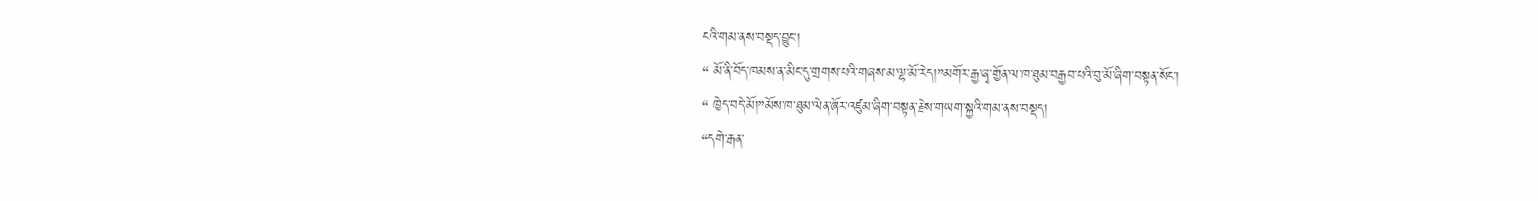ངའི་གམ་ནས་བསྡད་བྱུང་།
“ མོ་ནི་བོད་ཁམས་ན་མིང་དུ་གྲགས་པའི་གཞས་མ་ལྷ་མོ་རེད།”མགོར་རྒྱ་ཞྭ་གྱོན་ལ་ཁ་ཐུམ་བརྒྱབ་པའི་བུ་མོ་ཞིག་བསྟན་སོང་།
“ ཁྱེད་བདེ་མོ།”མོས་ཁ་ཐུམ་ལེན་ཞོར་འཛུམ་ཞིག་བསྟན་རྗེས་གཡག་སྐྱའི་གམ་ནས་བསྡད།
“དགེ་རྒན་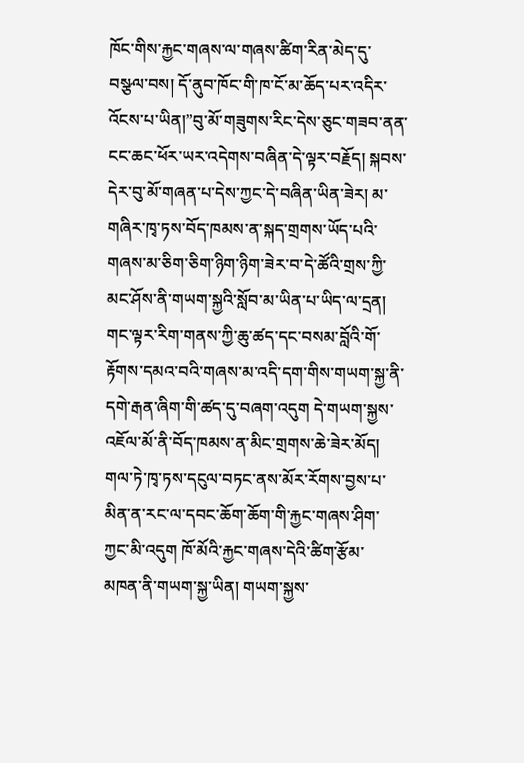ཁོང་གིས་རྐྱང་གཞས་ལ་གཞས་ཚིག་རིན་མེད་དུ་བསྩལ་བས། དོ་ནུབ་ཁོང་གི་ཁ་ངོ་མ་ཆོད་པར་འདིར་འོངས་པ་ཡིན།”བུ་མོ་གཟུགས་རིང་དེས་ཅུང་གཟབ་ནན་ངང་ཆང་ཕོར་ཡར་འདེགས་བཞིན་དེ་ལྟར་བརྗོད། སྐབས་དེར་བུ་མོ་གཞན་པ་དེས་ཀྱང་དེ་བཞིན་ཡིན་ཟེར། མ་གཞིར་ཁྭ་ཏས་བོད་ཁམས་ན་སྐད་གྲགས་ཡོད་པའི་གཞས་མ་ཅིག་ཅིག་ཉིག་ཉིག་ཟེར་བ་དེ་ཚོའི་གྲས་ཀྱི་མང་ཤོས་ནི་གཡག་སྐྱའི་སློབ་མ་ཡིན་པ་ཡིད་ལ་དྲན། གང་ལྟར་རིག་གནས་ཀྱི་ཆུ་ཚད་དང་བསམ་བློའི་གོ་རྟོགས་དམའ་བའི་གཞས་མ་འདི་དག་གིས་གཡག་སྐྱ་ནི་དགེ་རྒན་ཞིག་གི་ཚད་དུ་བཞག་འདུག དེ་གཡག་སྐྱས་འཇོལ་མོ་ནི་བོད་ཁམས་ན་མིང་གྲགས་ཆེ་ཟེར་མོད། གལ་ཏེ་ཁྭ་ཏས་དངུལ་བཏང་ནས་མོར་རོགས་བྱས་པ་མིན་ན་རང་ལ་དབང་ཆོག་ཆོག་གི་རྐྱང་གཞས་ཤིག་ཀྱང་མི་འདུག ཁོ་མོའི་རྐྱང་གཞས་དེའི་ཚིག་རྩོམ་མཁན་ནི་གཡག་སྐྱ་ཡིན། གཡག་སྐྱས་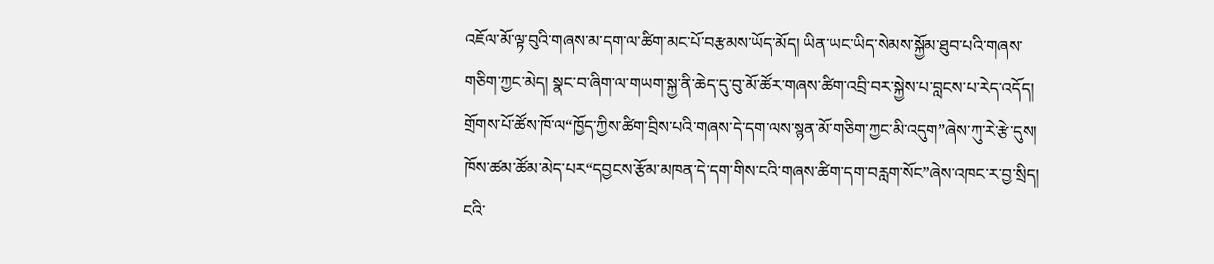འཇོལ་མོ་ལྟ་བུའི་གཞས་མ་དག་ལ་ཚིག་མང་པོ་བརྩམས་ཡོད་མོད། ཡིན་ཡང་ཡིད་སེམས་སྐྱོམ་ཐུབ་པའི་གཞས་གཅིག་ཀྱང་མེད། སྣང་བ་ཞིག་ལ་གཡག་སྐྱ་ནི་ཆེད་དུ་བུ་མོ་ཚོར་གཞས་ཚིག་འབྲི་བར་སྐྱེས་པ་བླངས་པ་རེད་འདོད། གྲོགས་པོ་ཚོས་ཁོ་ལ“ཁྱོད་ཀྱིས་ཚིག་བྲིས་པའི་གཞས་དེ་དག་ལས་སྙན་མོ་གཅིག་ཀྱང་མི་འདུག”ཞེས་ཀུ་རེ་རྩེ་དུས། ཁོས་ཚམ་ཚོམ་མེད་པར“དབྱངས་རྩོམ་མཁན་དེ་དག་གིས་ངའི་གཞས་ཚིག་དག་བརླག་སོང”ཞེས་འཁང་ར་བྱ་སྲིད། ངའི་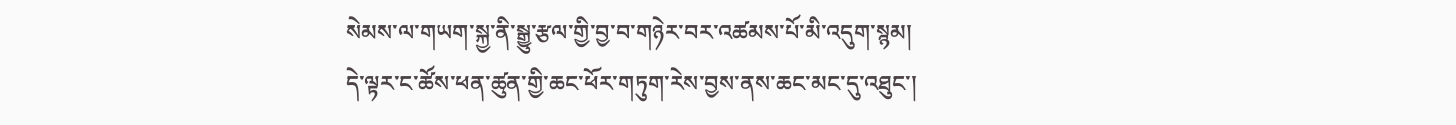སེམས་ལ་གཡག་སྐྱ་ནི་སྒྱུ་རྩལ་གྱི་བྱ་བ་གཉེར་བར་འཚམས་པོ་མི་འདུག་སྙམ།
དེ་ལྟར་ང་ཚོས་ཕན་ཚུན་གྱི་ཆང་ཕོར་གཏུག་རེས་བྱས་ནས་ཆང་མང་དུ་འཐུང་།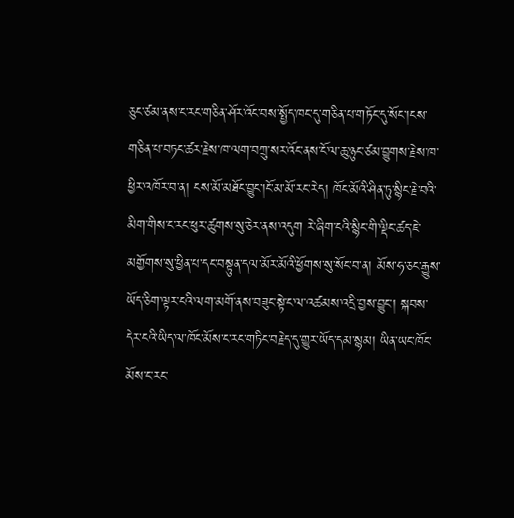ཅུང་ཙམ་ནས་ང་རང་གཅིན་ཤོར་འོང་བས་སྤྱོད་ཁང་དུ་གཅིན་པ་གཏོང་དུ་སོང་།ངས་གཅིན་པ་བཏང་ཚར་རྗེས་ཁ་ལག་བཀྲུ་སར་འོང་ནས་ངོ་ལ་ཆུ་ཉུང་ཙམ་བྱུགས་རྗེས་ཁ་ཕྱིར་འཁོར་བ་ན། ངས་མོ་མཐོང་བྱུང་།ངོ་མ་མོ་རང་རེད། ཁོང་མོའི་ཤིན་ཏུ་སྙིང་རྗེ་བའི་མིག་གིས་ང་རང་ཕུར་ཚུགས་སུ་ཅེར་ནས་འདུག རེ་ཞིག་ངའི་སྙིང་གི་ལྡིང་ཚད་ཇེ་མགྱོགས་སུ་ཕྱིན་པ་དང་བསྟུན་དལ་མོར་མོའི་ཕྱོགས་སུ་སོང་བ་ན། མོས་ཧ་ཅང་རྒྱུས་ཡོད་ཅིག་ལྟར་ངའི་ལག་མགོ་ནས་བཟུང་སྟེ་ང་ལ་འཚམས་འདྲི་བྱས་བྱུང་། སྐབས་དེར་ངའི་ཡིད་ལ་ཁོང་མོས་ང་རང་གཏིང་བརྗེད་དུ་གྱུར་ཡོད་དམ་སྙམ། ཡིན་ཡང་ཁོང་མོས་ང་རང་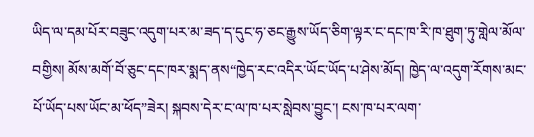ཡིད་ལ་དམ་པོར་བཟུང་འདུག་པར་མ་ཟད་ད་དུང་ཧ་ཅང་རྒྱུས་ཡོད་ཅིག་ལྟར་ང་དང་ཁ་རི་ཁ་ཐུག་ཏུ་གླེལ་མོལ་བགྱིས། མོས་མགོ་བོ་ཅུང་དང་ཁར་སྨད་ནས“ཁྱེད་རང་འདིར་ཡོང་ཡོད་པ་ཤེས་མོད། ཁྱེད་ལ་འདུག་རོགས་མང་པོ་ཡོད་པས་ཡོང་མ་ཕོད”ཟེར། སྐབས་དེར་ང་ལ་ཁ་པར་སླེབས་བྱུང་། ངས་ཁ་པར་ལག་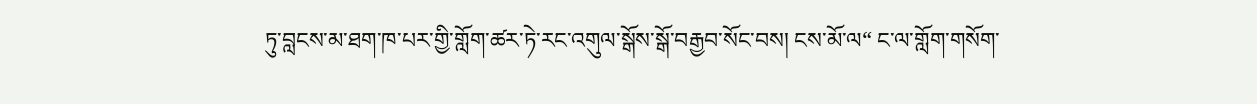ཏུ་བླངས་མ་ཐག་ཁ་པར་གྱི་གློག་ཚར་ཏེ་རང་འགུལ་སྒོས་སྒོ་བརྒྱབ་སོང་བས། ངས་མོ་ལ“ ང་ལ་གློག་གསོག་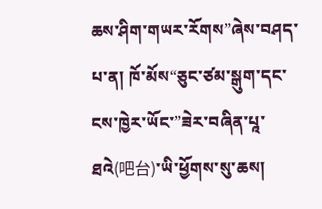ཆས་ཤིག་གཡར་རོགས”ཞེས་བཤད་པ་ན། ཁོ་མོས“ཅུང་ཙམ་སྒུག་དང་ངས་ཁྱེར་ཡོང་”ཟེར་བཞིན་པཱ་ཐའེ(吧台)་ཡི་ཕྱོགས་སུ་ཆས།